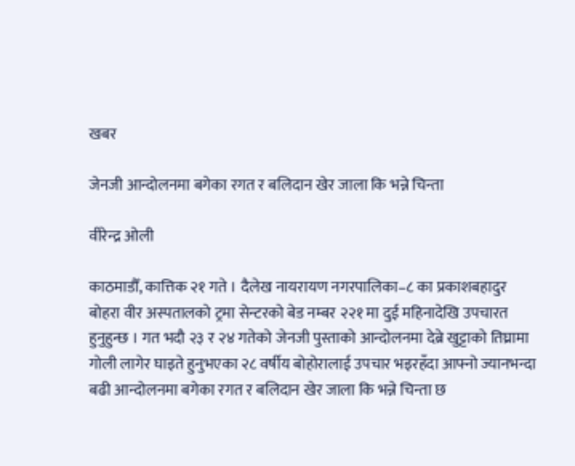खबर

जेनजी आन्दोलनमा बगेका रगत र बलिदान खेर जाला कि भन्ने चिन्ता

वीरेन्द्र ओली

काठमाडौँ, कात्तिक २१ गते । दैलेख नायरायण नगरपालिका–८ का प्रकाशबहादुर बोहरा वीर अस्पतालको ट्रमा सेन्टरको बेड नम्बर २२१ मा दुई महिनादेखि उपचारत हुनुहुन्छ । गत भदौ २३ र २४ गतेको जेनजी पुस्ताको आन्दोलनमा देब्रे खुट्टाको तिघ्रामा गोली लागेर घाइते हुनुभएका २८ वर्षीय बोहोरालाई उपचार भइरहँदा आफ्नो ज्यानभन्दा बढी आन्दोलनमा बगेका रगत र बलिदान खेर जाला कि भन्ने चिन्ता छ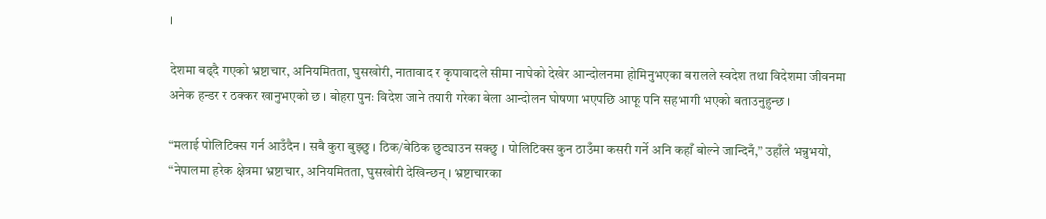।

देशमा बढ्दै गएको भ्रष्टाचार, अनियमितता, घुसखोरी, नातावाद र कृपावादले सीमा नाघेको देखेर आन्दोलनमा होमिनुभएका बरालले स्वदेश तथा विदेशमा जीवनमा अनेक हन्डर र ठक्कर खानुभएको छ । बोहरा पुनः विदेश जाने तयारी गरेका बेला आन्दोलन घोषणा भएपछि आफू पनि सहभागी भएको बताउनुहुन्छ ।

“मलाई पोलिटिक्स गर्न आउँदैन । सबै कुरा बुझ्छु । ठिक/बेठिक छुट्याउन सक्छु । पोलिटिक्स कुन ठाउँमा कसरी गर्ने अनि कहाँ बोल्ने जान्दिनँ,” उहाँले भन्नुभयो, “नेपालमा हरेक क्षेत्रमा भ्रष्टाचार, अनियमितता, घुसखोरी देखिन्छन् । भ्रष्टाचारका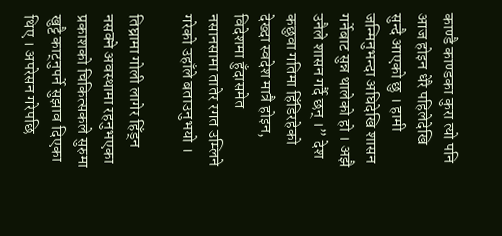काण्डै काण्डका कुरा त्यो पनि आज होइन धेरै पहिलेदेखि सुन्दै आएको छु । हामी जन्मिनुभन्दा अघिदेखि शासन गर्नेबाट सुन्न थालेको हो । अझै उनैले शासन गर्दै छन् ।” देश कछुवा गतिमा हिँडिरहेको देख्दा स्वदेश मात्रै होइन, विदेशमा हुँदासमेत नसानसामा तातेर रगत उम्लिने गरेको उहाँले बताउनुभयो ।

तिघ्रामा गोली लागेर हिँड्न नसक्ने अवस्थामा रहनुभएका प्रकाशको चिकित्सकले सुरुमा खुट्टै काट्नुपर्ने सुझाव दिएका थिए । अपरेसन गरेपछि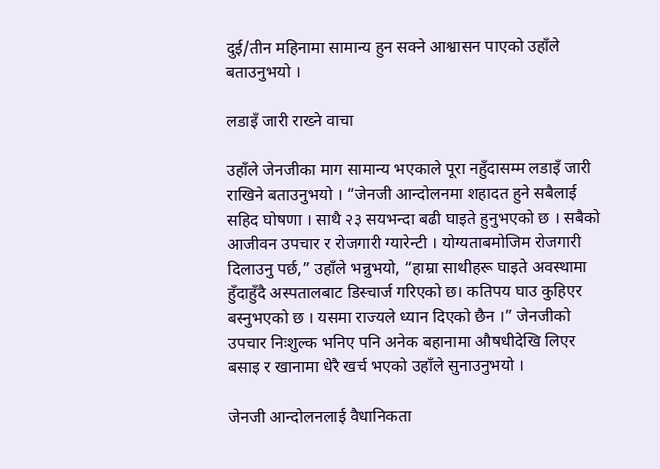दुई/तीन महिनामा सामान्य हुन सक्ने आश्वासन पाएको उहाँले बताउनुभयो ।

लडाइँ जारी राख्ने वाचा

उहाँले जेनजीका माग सामान्य भएकाले पूरा नहुँदासम्म लडाइँ जारी राखिने बताउनुभयो । “जेनजी आन्दोलनमा शहादत हुने सबैलाई सहिद घोषणा । साथै २३ सयभन्दा बढी घाइते हुनुभएको छ । सबैको आजीवन उपचार र रोजगारी ग्यारेन्टी । योग्यताबमोजिम रोजगारी दिलाउनु पर्छ,” उहाँले भन्नुभयो, “हाम्रा साथीहरू घाइते अवस्थामा हुँदाहुँदै अस्पतालबाट डिस्चार्ज गरिएको छ। कतिपय घाउ कुहिएर बस्नुभएको छ । यसमा राज्यले ध्यान दिएको छैन ।” जेनजीको उपचार निःशुल्क भनिए पनि अनेक बहानामा औषधीदेखि लिएर बसाइ र खानामा धेरै खर्च भएको उहाँले सुनाउनुभयो ।

जेनजी आन्दोलनलाई वैधानिकता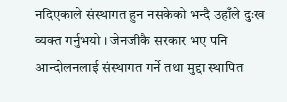नदिएकाले संस्थागत हुन नसकेको भन्दै उहाँले दुःख व्यक्त गर्नुभयो । जेनजीकै सरकार भए पनि आन्दोलनलाई संस्थागत गर्ने तथा मुद्दा स्थापित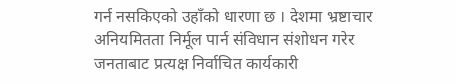गर्न नसकिएको उहाँको धारणा छ । देशमा भ्रष्टाचार अनियमितता निर्मूल पार्न संविधान संशोधन गरेर जनताबाट प्रत्यक्ष निर्वाचित कार्यकारी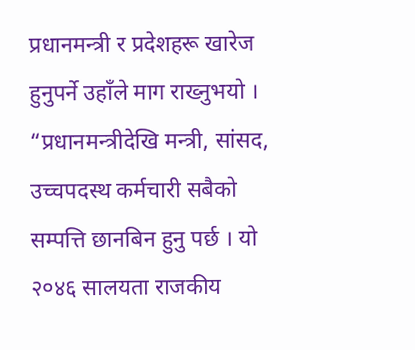प्रधानमन्त्री र प्रदेशहरू खारेज हुनुपर्ने उहाँले माग राख्नुभयो । “प्रधानमन्त्रीदेखि मन्त्री, सांसद, उच्चपदस्थ कर्मचारी सबैको सम्पत्ति छानबिन हुनु पर्छ । यो २०४६ सालयता राजकीय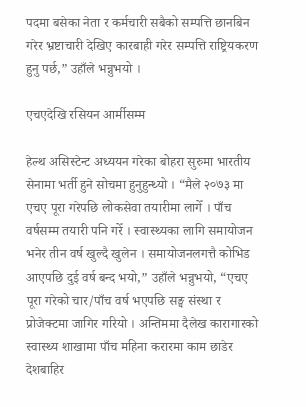पदमा बसेका नेता र कर्मचारी सबैको सम्पत्ति छानबिन गरेर भ्रष्टाचारी देखिए कारबाही गरेर सम्पत्ति राष्ट्रियकरण हुनु पर्छ,” उहाँले भन्नुभयो ।

एचएदेखि रसियन आर्मीसम्म

हेल्थ असिस्टेन्ट अध्ययन गरेका बोहरा सुरुमा भारतीय सेनामा भर्ती हुने सोचमा हुनुहुन्थ्यो । “मैले २०७३ मा एचए पूरा गरेपछि लोकसेवा तयारीमा लागेँ । पाँच वर्षसम्म तयारी पनि गरेँ । स्वास्थ्यका लागि समायोजन भनेर तीन वर्ष खुल्दै खुलेन । समायोजनलगत्तै कोभिड आएपछि दुई वर्ष बन्द भयो,” उहाँले भन्नुभयो, “एचए पूरा गरेको चार/पाँच वर्ष भएपछि सङ्घ संस्था र प्रोजेक्टमा जागिर गरियो । अन्तिममा दैलेख कारागारको स्वास्थ्य शाखामा पाँच महिना करारमा काम छाडेर देशबाहिर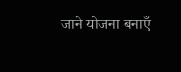जाने योजना बनाएँ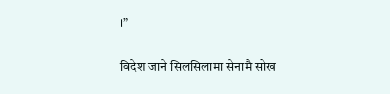।”

विदेश जाने सिलसिलामा सेनामै सोख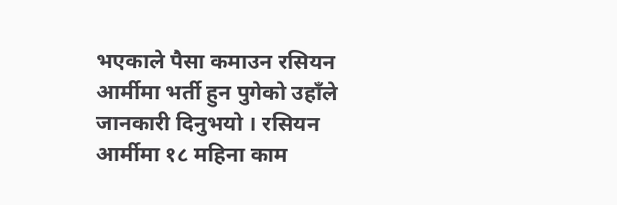भएकाले पैसा कमाउन रसियन आर्मीमा भर्ती हुन पुगेको उहाँले जानकारी दिनुभयो । रसियन आर्मीमा १८ महिना काम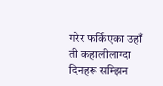गरेर फर्किएका उहाँ ती कहालीलाग्दा दिनहरू सम्झिन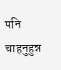पनि चाहनुहुन्न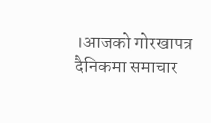।आजको गोरखापत्र दैनिकमा समाचार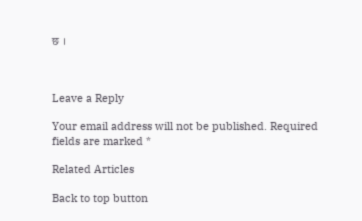छ ।



Leave a Reply

Your email address will not be published. Required fields are marked *

Related Articles

Back to top button